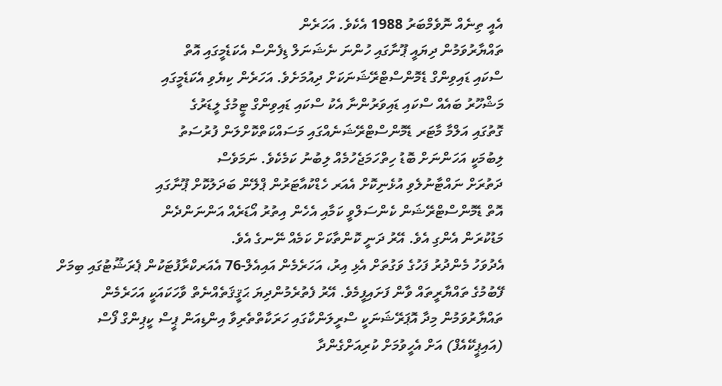އެއީ ތިނެއް ނޮވެމްބަރު 1988 އެކެވެ. އަހަރެން
ތައްޔާރުވަމުން ދިޔައީ ޕޫނާގައި ހުންނަ ނެޝަނަލް ޑިފެންސް އެކަޑެމީގައި އޮތް
ސްކައި ޑައިވިންގް ޑެމޮންސްޓްރޭޝަނަކަށް ދިއުމަށެވެ. އަހަރެން ކިޔެވި އެކަޑެމީގައި
މަޝްހޫރު ބައެއް ސްކައި ޑައިވަރުންނާ އެކު ސްކައި ޑައިވިންގް ޓީމުގެ ލީޑަރުގެ
ގޮތުގައި އަލްމާ މާޓަރ ޑެމޮންސްޓްރޭޝަނެއްގައި މަސައްކަތްކޮށްލަން ފުރުސަތު
ލިބުމަކީ އަހަންނަށް ބޮޑު ހިތްހަމަޖެހުމެއް ލިބުނު ކަމެކެވެ. ނަމަވެސް
ދަތުރަށް ނައްޓާނުލެވި އުޅެނިކޮށް އެއަރ ހެޑްކުއާޓަރުން ޕްލޭން ބަދަލުކޮށް ޕޫނާގައި
އޮތް ޑެމޮންސްޓްރޭޝަން ކެންސަލްވީ ކަމާއި އެހެން އިތުރު އޯޑަރެއް އަންނަންދެން
މަޑުކުރަން އެންގި އެވެ. އޭރު ދަނީ ކޮންތާކަށް ކަމެއް ނޭނގެ އެވެ.
އެދުވަހު މެންދުރު ފަހުގެ ވަގުތަށް އެޅި އިރު، އަހަރެމެން އައިއެލް-76 އެއަރކްރާފުޓަކުން ޕެރަޝޫޓުގައި ބިމަށް ފޭބުމުގެ ތައްޔާރީތައް ވާން ފަށައިފީމެވެ. އޭރު ފެތުރެމުންދިޔަ ޙަޤީޤަތެއްނެތް ވާހަކައަކީ އަހަރެމެން ތައްޔާރުވަމުން މިދާ އޮޕަރޭޝަނަކީ ސްރީލަންކާގައި ހަރަކާތްތެރިވާ އިންޑިއަން ޕީސް ކީޕިންގް ފޯސް (އައިޕީކޭއެފް) އަށް އެހީވުމަށް ކުރިއަށްގެންދާ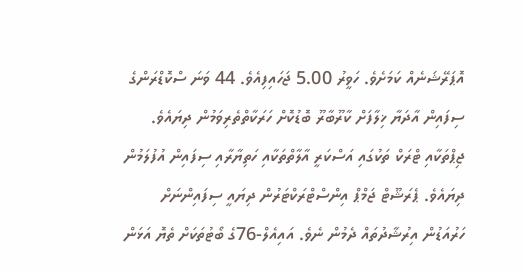އޮޕަރޭޝަނެއް ކަމަށެވެ. ހަވީރު 5.00 ޖަހައިފިއެވެ. 44 ވަނަ ސްކޮޑްރަންގެ ސިފައިން އާދަޔާ ޚިލާފަށް ކާރޫބާރޫ ބޮޑުކޮށް ހަރަކާތްތެރިވަމުން ދިޔައެވެ. ޖިޕްތަކާއި ޓްރަކް ތަކުގައި އަސްކަރީ އާލާތްތަކާއި ހަތިޔާރާއި ސިފައިން އުފުލަމުން ދިޔައެވެ. ޕެރަޝޫޓް ޖަމްޕް އިންސްޓްރަކްޓަރުން ދިޔައީ ސިފައިންނަށް ހަރުއަޑުން އިރުޝާދުތައް ދެމުން ނެވެ. އައިއެލް-76ގެ ބޯޓުތަކަށް ތެޔޮ އަޅަން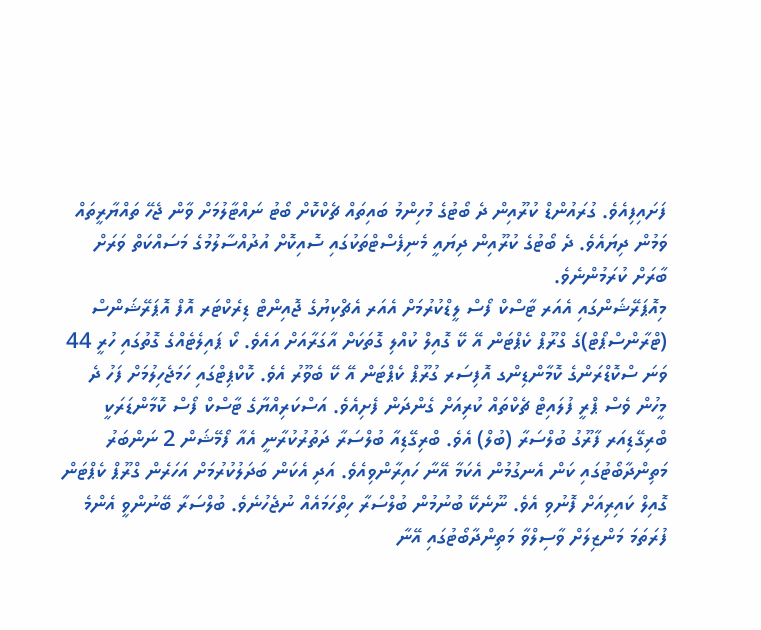ފަށައިފިއެވެ. ގުރައުންޑް ކުރޫއިން ދެ ބޯޓުގެ މުހިންމު ބައިތައް ޗެކްކޮށް ބޯޓު ނައްޓާލުމަށް ވާން ޖެހޭ ތައްޔާރީތައް ވަމުން ދިޔައެވެ. ދެ ބޯޓުގެ ކުރޫއިން ދިޔައީ މެނިފެސްޓްތަކުގައި ސޮއިކޮށް އުދުއްސާލުމުގެ މަސައްކަތް ވަރަށް ބާރަށް ކުރަމުންނެވެ.
މިއޮޕަރޭޝަންގައި އެއަރ ޓާސްކް ފޯސް ލީޑްކުރުމަށް އެއަރ އެޗްކިޔުގެ ޖޮއިންޓް ޑިރެކްޓަރ އޮފް އޮޕަރޭޝަންސް (ޓްރާންސްޕޯޓް)ގެ ގްރޫޕް ކެޕްޓަން އޭ ކޭ ގޮއިލް ކުއްލި ގޮތަކަށް އާގަރާއަށް އައެވެ. ކޯ ޕައިލެޓެއްގެ ގޮތުގައި ހުރީ 44 ވަނަ ސްކޮޑްރަންގެ ކޮމާންޑިންގ އޮފިސަރ ގުރޫޕް ކެޕްޓަން އޭ ކޭ ބެވޫރު އެވެ. ކޮކްޕިޓްގައި ހަމަޖެހިލުމަށް ފަހު ދެ މީހުން ވެސް ޕްރީ ފުލައިޓް ޗެކްތައް ކުރިއަށް ގެންދަން ފެށިއެވެ. އަސްކަރިއްޔާގެ ޓާސްކް ފޯސް ކޮމާންޑަރަކީ ބްރިގޭޑިއަރ ފާރޫގު ބުލްސަރާ (ބުލް) އެވެ. ބްރިގޭޑިއާ ބުލްސަރާ ދަތުރުކުރާނީ އެއާ ފޯމޭޝަން 2 ނަންބަރު މަތިންދާބޯޓުގައި ކަން އެނގުމުން އެކަމާ އޭނާ ހައިރާންވިއެވެ. އަދި އެކަން ބަދަލުކުރުމަށް އަހަރެން ގްރޫޕް ކެޕްޓަން ގޮއިލް ކައިރިއަށް ފޮނުވި އެވެ. ނޫނެކޭ ބުނުމުން ބުލްސަރާ ހިތްހަމައެއް ނުޖެހުނެވެ. ބުލްސަރާ ބޭނުންވީ އެންމެ ފުރަތަމަ މަންޒިލަށް ވާސިލްވާ މަތިންދާބޯޓުގައި އޭނާ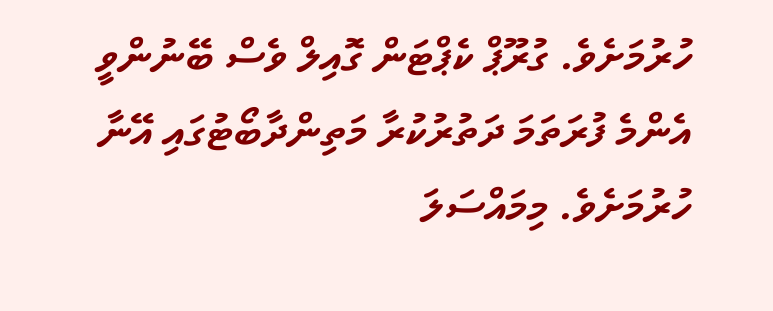ހުރުމަށެވެ. ގުރޫޕް ކެޕްޓަން ގޮއިލް ވެސް ބޭނުންވީ އެންމެ ފުރަތަމަ ދަތުރުކުރާ މަތިންދާބޯޓުގައި އޭނާ ހުރުމަށެވެ. މިމައްސަލަ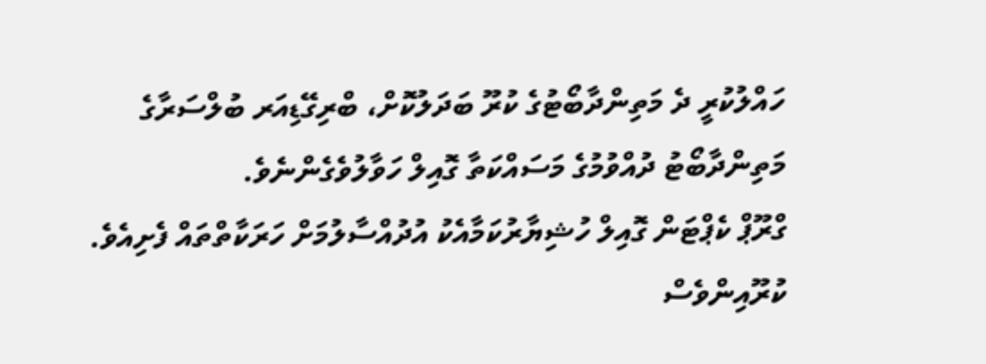ހައްލުކުރީ ދެ މަތިންދާބޯޓުގެ ކުރޫ ބަދަލުކޮށް، ބްރިގޭޑިއަރ ބުލްސަރާގެ މަތިންދާބޯޓު ދުއްވުމުގެ މަސައްކަތާ ގޮއިލް ހަވާލުވެގެންނެވެ.
ގްރޫޕް ކެޕްޓަން ގޮއިލް ހުޝިޔާރުކަމާއެކު އުދުއްސާލުމަށް ހަރަކާތްތައް ފެށިއެވެ. ކުރޫއިންވެސް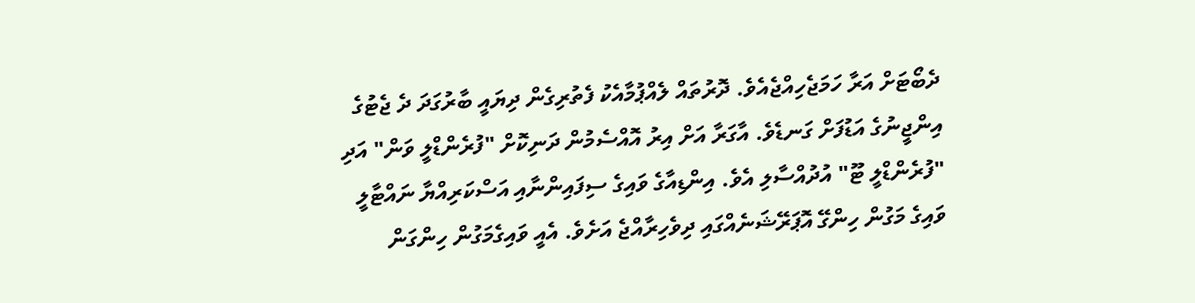ދެބޯޓަށް އަރާ ހަމަޖެހިއްޖެއެވެ. ދޮރުތައް ލެއްޕުމާއެކު ފެތުރިގެން ދިޔައީ ބާރުގަދަ ދެ ޖެޓުގެ އިންޖީނުގެ އަޑުފަށް ގަނޑެވެ. އާގަރާ އަށް އިރު އޮއްސެމުން ދަނިކޮށް "ފުރެންޑްލީ ވަން" އަދި "ފުރެންޑްލީ ޓޫ" އުދުއްސާލި އެވެ. އިންޑިއާގެ ވައިގެ ސިފައިންނާއި އަސްކަރިއްޔާ ނައްޓާލީ ވައިގެ މަގުން ހިންގޭ އޮޕަރޭޝަނެއްގައި ދިވެހިރާއްޖެ އަށެވެ. އެއީ ވައިގެމަގުން ހިންގަން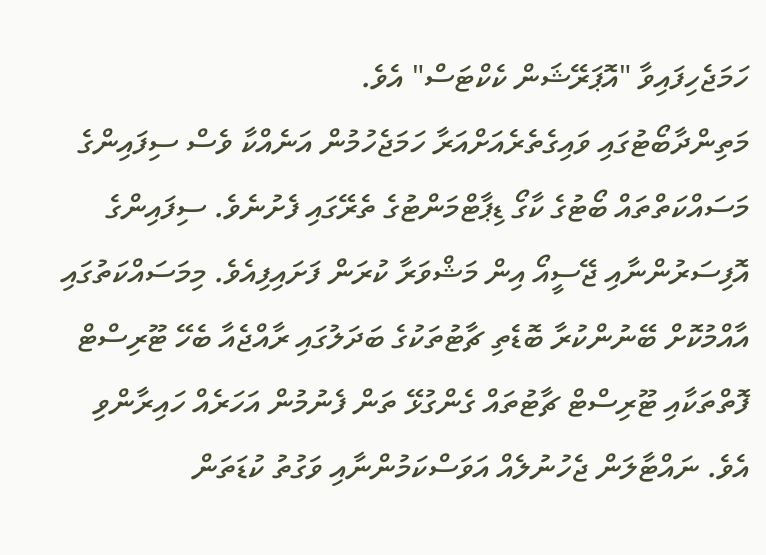ހަމަޖެހިފައިވާ "އޮޕަރޭޝަން ކެކްޓަސް" އެވެ.
މަތިންދާބޯޓުގައި ވައިގެތެރެއަށްއަރާ ހަމަޖެހުމުން އަނެއްކާ ވެސް ސިފައިންގެ މަސައްކަތްތައް ބޯޓުގެ ކާގޯ ޑިޕާޓްމަންޓުގެ ތެރޭގައި ފެށުނެވެ. ސިފައިންގެ އޮފިސަރުންނާއި ޖޭސީއޯ އިން މަޝްވަރާ ކުރަން ފަށައިފިއެވެ. މިމަސައްކަތުގައި އާއްމުކޮށް ބޭނުންކުރާ ބޮޑެތި ޗާޓުތަކުގެ ބަދަލުގައި ރާއްޖެއާ ބެހޭ ޓޫރިސްޓް ފޮތްތަކާއި ޓޫރިސްޓް ޗާޓުތައް ގެންގުޅޭ ތަން ފެނުމުން އަހަރެއް ހައިރާންވި އެވެ. ނައްޓާލަން ޖެހުނުލެއް އަވަސްކަމުންނާއި ވަގުތު ކުޑަތަން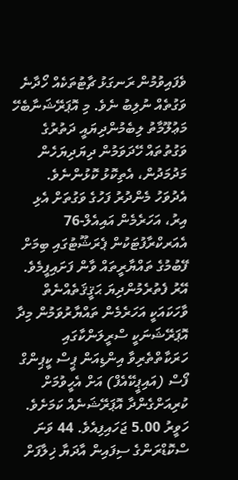ވެފައިވުމުން ރަނގަޅު ޗާޓުތަކެއް ހޯދާނެ ވަގުތެއް ނުލިބު ނެވެ. މި އޮޕަރޭޝަނާބެހޭ މަޢުލޫމާތު ލިބެމުންދިޔައީ ދަތުރުގެ ވަގުތުތައް ހޭދަވަމުން ދިޔަދިޔަހެން މަދުމަދުން، އެތިކޮޅު ކޮޅުންނެވެ.
އެދުވަހު މެންދުރު ފަހުގެ ވަގުތަށް އެޅި އިރު، އަހަރެމެން އައިއެލް-76 އެއަރކްރާފުޓަކުން ޕެރަޝޫޓުގައި ބިމަށް ފޭބުމުގެ ތައްޔާރީތައް ވާން ފަށައިފީމެވެ. އޭރު ފެތުރެމުންދިޔަ ޙަޤީޤަތެއްނެތް ވާހަކައަކީ އަހަރެމެން ތައްޔާރުވަމުން މިދާ އޮޕަރޭޝަނަކީ ސްރީލަންކާގައި ހަރަކާތްތެރިވާ އިންޑިއަން ޕީސް ކީޕިންގް ފޯސް (އައިޕީކޭއެފް) އަށް އެހީވުމަށް ކުރިއަށްގެންދާ އޮޕަރޭޝަނެއް ކަމަށެވެ. ހަވީރު 5.00 ޖަހައިފިއެވެ. 44 ވަނަ ސްކޮޑްރަންގެ ސިފައިން އާދަޔާ ޚިލާފަށް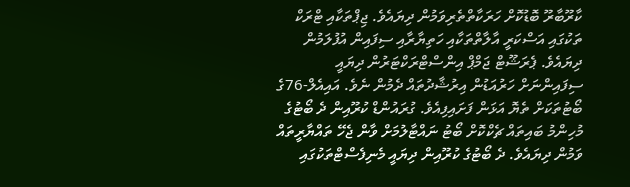ކާރޫބާރޫ ބޮޑުކޮށް ހަރަކާތްތެރިވަމުން ދިޔައެވެ. ޖިޕްތަކާއި ޓްރަކް ތަކުގައި އަސްކަރީ އާލާތްތަކާއި ހަތިޔާރާއި ސިފައިން އުފުލަމުން ދިޔައެވެ. ޕެރަޝޫޓް ޖަމްޕް އިންސްޓްރަކްޓަރުން ދިޔައީ ސިފައިންނަށް ހަރުއަޑުން އިރުޝާދުތައް ދެމުން ނެވެ. އައިއެލް-76ގެ ބޯޓުތަކަށް ތެޔޮ އަޅަން ފަށައިފިއެވެ. ގުރައުންޑް ކުރޫއިން ދެ ބޯޓުގެ މުހިންމު ބައިތައް ޗެކްކޮށް ބޯޓު ނައްޓާލުމަށް ވާން ޖެހޭ ތައްޔާރީތައް ވަމުން ދިޔައެވެ. ދެ ބޯޓުގެ ކުރޫއިން ދިޔައީ މެނިފެސްޓްތަކުގައި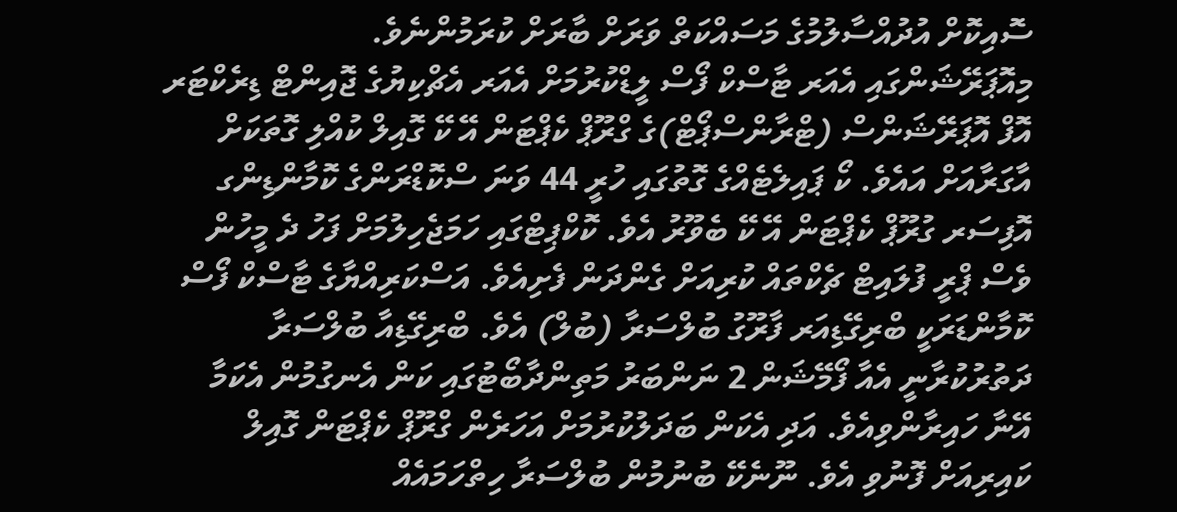ސޮއިކޮށް އުދުއްސާލުމުގެ މަސައްކަތް ވަރަށް ބާރަށް ކުރަމުންނެވެ.
މިއޮޕަރޭޝަންގައި އެއަރ ޓާސްކް ފޯސް ލީޑްކުރުމަށް އެއަރ އެޗްކިޔުގެ ޖޮއިންޓް ޑިރެކްޓަރ އޮފް އޮޕަރޭޝަންސް (ޓްރާންސްޕޯޓް)ގެ ގްރޫޕް ކެޕްޓަން އޭ ކޭ ގޮއިލް ކުއްލި ގޮތަކަށް އާގަރާއަށް އައެވެ. ކޯ ޕައިލެޓެއްގެ ގޮތުގައި ހުރީ 44 ވަނަ ސްކޮޑްރަންގެ ކޮމާންޑިންގ އޮފިސަރ ގުރޫޕް ކެޕްޓަން އޭ ކޭ ބެވޫރު އެވެ. ކޮކްޕިޓްގައި ހަމަޖެހިލުމަށް ފަހު ދެ މީހުން ވެސް ޕްރީ ފުލައިޓް ޗެކްތައް ކުރިއަށް ގެންދަން ފެށިއެވެ. އަސްކަރިއްޔާގެ ޓާސްކް ފޯސް ކޮމާންޑަރަކީ ބްރިގޭޑިއަރ ފާރޫގު ބުލްސަރާ (ބުލް) އެވެ. ބްރިގޭޑިއާ ބުލްސަރާ ދަތުރުކުރާނީ އެއާ ފޯމޭޝަން 2 ނަންބަރު މަތިންދާބޯޓުގައި ކަން އެނގުމުން އެކަމާ އޭނާ ހައިރާންވިއެވެ. އަދި އެކަން ބަދަލުކުރުމަށް އަހަރެން ގްރޫޕް ކެޕްޓަން ގޮއިލް ކައިރިއަށް ފޮނުވި އެވެ. ނޫނެކޭ ބުނުމުން ބުލްސަރާ ހިތްހަމައެއް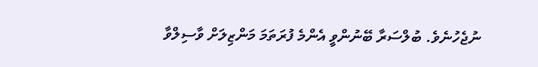ނުޖެހުނެވެ. ބުލްސަރާ ބޭނުންވީ އެންމެ ފުރަތަމަ މަންޒިލަށް ވާސިލްވާ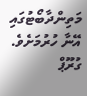މަތިންދާބޯޓުގައި އޭނާ ހުރުމަށެވެ. ގުރޫޕް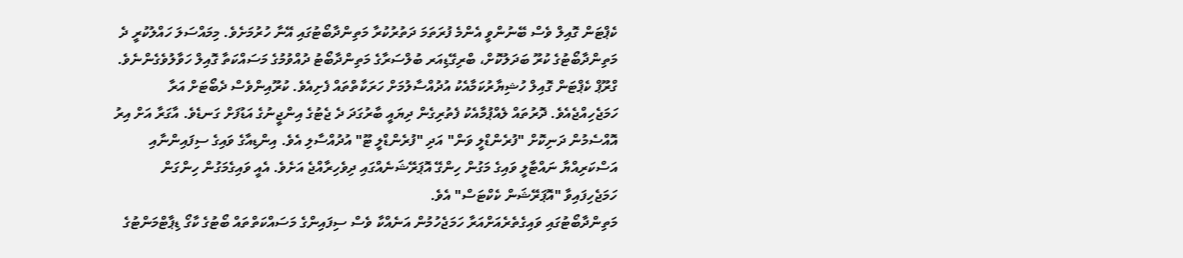ކެޕްޓަން ގޮއިލް ވެސް ބޭނުންވީ އެންމެ ފުރަތަމަ ދަތުރުކުރާ މަތިންދާބޯޓުގައި އޭނާ ހުރުމަށެވެ. މިމައްސަލަ ހައްލުކުރީ ދެ މަތިންދާބޯޓުގެ ކުރޫ ބަދަލުކޮށް، ބްރިގޭޑިއަރ ބުލްސަރާގެ މަތިންދާބޯޓު ދުއްވުމުގެ މަސައްކަތާ ގޮއިލް ހަވާލުވެގެންނެވެ.
ގްރޫޕް ކެޕްޓަން ގޮއިލް ހުޝިޔާރުކަމާއެކު އުދުއްސާލުމަށް ހަރަކާތްތައް ފެށިއެވެ. ކުރޫއިންވެސް ދެބޯޓަށް އަރާ ހަމަޖެހިއްޖެއެވެ. ދޮރުތައް ލެއްޕުމާއެކު ފެތުރިގެން ދިޔައީ ބާރުގަދަ ދެ ޖެޓުގެ އިންޖީނުގެ އަޑުފަށް ގަނޑެވެ. އާގަރާ އަށް އިރު އޮއްސެމުން ދަނިކޮށް "ފުރެންޑްލީ ވަން" އަދި "ފުރެންޑްލީ ޓޫ" އުދުއްސާލި އެވެ. އިންޑިއާގެ ވައިގެ ސިފައިންނާއި އަސްކަރިއްޔާ ނައްޓާލީ ވައިގެ މަގުން ހިންގޭ އޮޕަރޭޝަނެއްގައި ދިވެހިރާއްޖެ އަށެވެ. އެއީ ވައިގެމަގުން ހިންގަން ހަމަޖެހިފައިވާ "އޮޕަރޭޝަން ކެކްޓަސް" އެވެ.
މަތިންދާބޯޓުގައި ވައިގެތެރެއަށްއަރާ ހަމަޖެހުމުން އަނެއްކާ ވެސް ސިފައިންގެ މަސައްކަތްތައް ބޯޓުގެ ކާގޯ ޑިޕާޓްމަންޓުގެ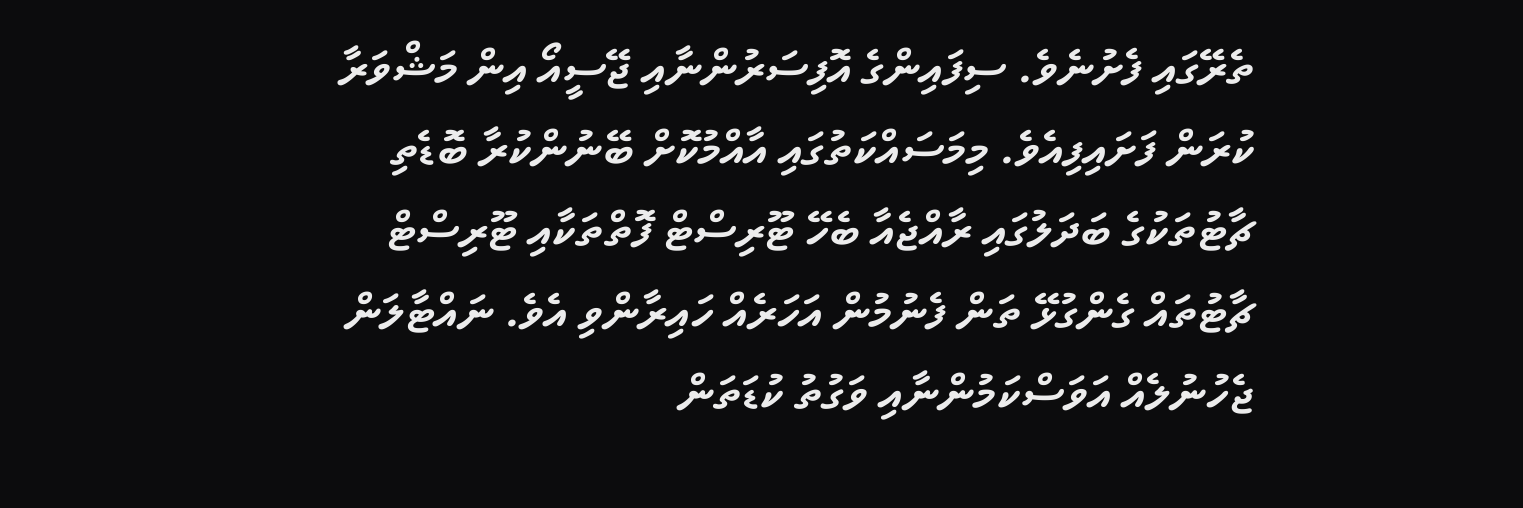ތެރޭގައި ފެށުނެވެ. ސިފައިންގެ އޮފިސަރުންނާއި ޖޭސީއޯ އިން މަޝްވަރާ ކުރަން ފަށައިފިއެވެ. މިމަސައްކަތުގައި އާއްމުކޮށް ބޭނުންކުރާ ބޮޑެތި ޗާޓުތަކުގެ ބަދަލުގައި ރާއްޖެއާ ބެހޭ ޓޫރިސްޓް ފޮތްތަކާއި ޓޫރިސްޓް ޗާޓުތައް ގެންގުޅޭ ތަން ފެނުމުން އަހަރެއް ހައިރާންވި އެވެ. ނައްޓާލަން ޖެހުނުލެއް އަވަސްކަމުންނާއި ވަގުތު ކުޑަތަން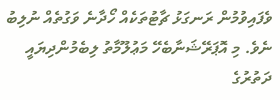ވެފައިވުމުން ރަނގަޅު ޗާޓުތަކެއް ހޯދާނެ ވަގުތެއް ނުލިބު ނެވެ. މި އޮޕަރޭޝަނާބެހޭ މަޢުލޫމާތު ލިބެމުންދިޔައީ ދަތުރުގެ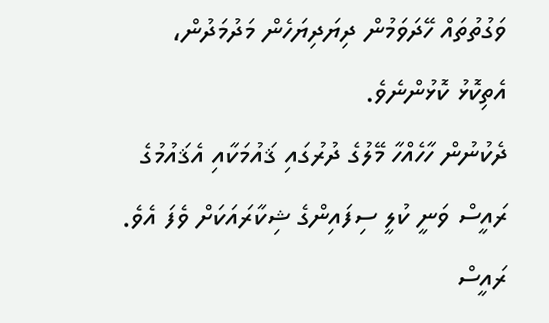ވަގުތުތައް ހޭދަވަމުން ދިޔަދިޔަހެން މަދުމަދުން، އެތިކޮޅު ކޮޅުންނެވެ.
ދެކުނުން ހާހެއްހާ މޭލުގެ ދުރުގައި ޤައުމަކާއި އެޤައުމުގެ
ރައީސް ވަނީ ކުލީ ސިފައިންގެ ޝިކާރައަކަށް ވެފަ އެވެ. ރައީސް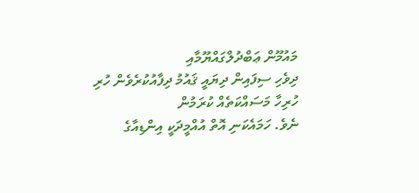މައުމޫން ޢަބްދުލްގައްޔޫމާއި
ދިވެހި ސިފައިން ދިޔައީ ޤައުމު ދިފާއުކުރެވެން ހުރި ހުރިހާ މަސައްކަތެއް ކުރަމުން
ނެވެ. ހަމައެކަނި އޮތް އުއްމީދަކީ އިންޑިއާގެ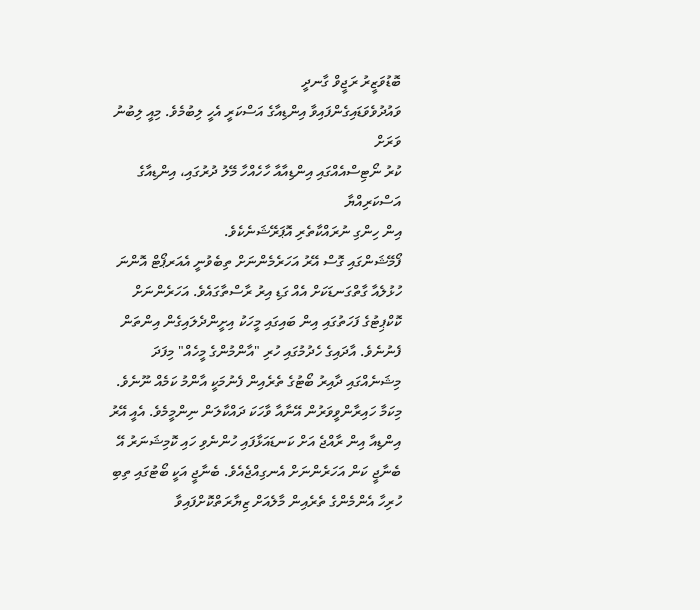ބޮޑުވަޒީރު ރަޖީވް ގާނދީ
ވައުދުވެވަޑައިގެންފައިވާ އިންޑިއާގެ އަސްކަރީ އެހީ ލިބުމެވެ. މިއީ ލިބުނު ވަރަށް
ކުރު ނޯޓިސްއެއްގައި އިންޑިއާއާ ހާހެއްހާ މޭލު ދުރުގައި، އިންޑިއާގެ އަސްކަރިއްޔާ
އިން ހިންގި ނުރައްކާތެރި އޮޕަރޭޝަނެކެވެ.
ފޯމޭޝަންގައި ގޮސް އޭރު އަހަރެމެންނަށް ތިބެވުނީ އެއަރޕޯޓް އޮންނަ ހުޅުލެއާ ގާތްގަނޑަކަށް އެއް ގަޑި އިރު ރާސްތާގައެވެ. އަހަރެންނަށް ކޮކްޕިޓުގެ ފަހަތުގައި އިން ބައިގައި މީހަކު އިށީންދެލައިގެން އިންތަން ފެނުނެވެ. އާދައިގެ ހެދުމުގައި ހުރި "އާންމުންގެ މީހެއް" މިފަދަ މިޝަނެއްގައި ދާއިރު ބޯޓުގެ ތެރެއިން ފެނުމަކީ އާންމު ކަމެއް ނޫނެވެ. މިކަމާ ހައިރާންވީވަރުން އޭނާއާ ވާހަކަ ދައްކާލަން ނިންމީމެވެ. އެއީ އޭރު އިންޑިއާ އިން ރާއްޖެ އަށް ކަނޑައަޅާފައި ހުންނެވި ހައި ކޮމިޝަނަރު އޭ ބެނާޖީ ކަން އަހަރެންނަށް އެނގިއްޖެއެވެ. ބެނާޖީ އަކީ ބޯޓުގައި ތިބި ހުރިހާ އެންމެންގެ ތެރެއިން މާލެއަށް ޒިޔާރަތްކޮށްފައިވާ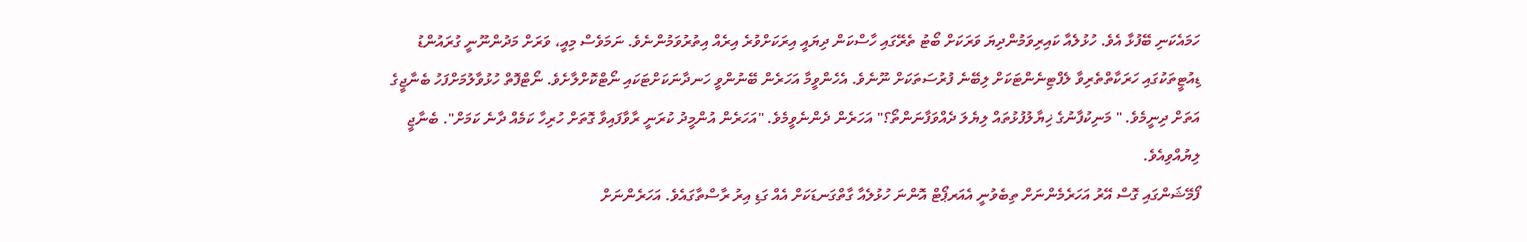ހަމައެކަނި ބޭފުޅާ އެވެ. ހުޅުލެއާ ކައިރިވަމުންދިޔަ ވަރަކަށް ބޯޓު ތެރޭގައި ހާސްކަން ދިޔައީ އިރަކަށްވުރެ އިރެއް އިތުރުވަމުންނެވެ. ނަމަވެސް މިއީ، ވަރަށް މަދުންނޫނީ ގުރައުންޑު ޑިއުޓީތަކުގައި ހަރަކާތްތެރިވާ ލެފްޓިނެންޓަކަށް ލިބޭނެ ފުރުސަތަކަށް ނޫނެވެ. އެހެންވީމާ އަހަރެން ބޭނުންވީ ހަނދާނަކަށްޓަކައި ނޯޓްކޮށްލާށެވެ. ނޯޓްފޮތް ހުޅުވާލުމަށްފަހު ބެނާޖީގެ އަތަށް ދިނީމެވެ. " މަނިކުފާނުގެ ޚިޔާލުފުޅުތައް ލިޔެލަ ދެއްވަފާނަންތޯ؟" އަހަރެން ދެންނެވީމެވެ. "އަހަރެން އުންމީދު ކުރަނީ ރާވާފައިވާ ގޮތަށް ހުރިހާ ކަމެއް ދާނެ ކަމަށް". ބެނާޖީ ލިޔުއްވިއެވެ.
ފޯމޭޝަންގައި ގޮސް އޭރު އަހަރެމެންނަށް ތިބެވުނީ އެއަރޕޯޓް އޮންނަ ހުޅުލެއާ ގާތްގަނޑަކަށް އެއް ގަޑި އިރު ރާސްތާގައެވެ. އަހަރެންނަށް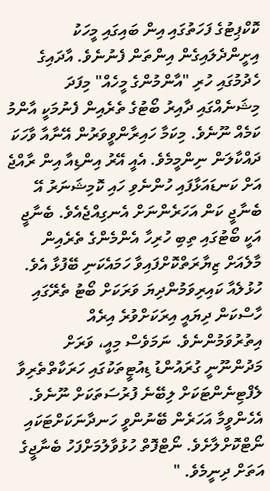ކޮކްޕިޓުގެ ފަހަތުގައި އިން ބައިގައި މީހަކު އިށީންދެލައިގެން އިންތަން ފެނުނެވެ. އާދައިގެ ހެދުމުގައި ހުރި "އާންމުންގެ މީހެއް" މިފަދަ މިޝަނެއްގައި ދާއިރު ބޯޓުގެ ތެރެއިން ފެނުމަކީ އާންމު ކަމެއް ނޫނެވެ. މިކަމާ ހައިރާންވީވަރުން އޭނާއާ ވާހަކަ ދައްކާލަން ނިންމީމެވެ. އެއީ އޭރު އިންޑިއާ އިން ރާއްޖެ އަށް ކަނޑައަޅާފައި ހުންނެވި ހައި ކޮމިޝަނަރު އޭ ބެނާޖީ ކަން އަހަރެންނަށް އެނގިއްޖެއެވެ. ބެނާޖީ އަކީ ބޯޓުގައި ތިބި ހުރިހާ އެންމެންގެ ތެރެއިން މާލެއަށް ޒިޔާރަތްކޮށްފައިވާ ހަމައެކަނި ބޭފުޅާ އެވެ. ހުޅުލެއާ ކައިރިވަމުންދިޔަ ވަރަކަށް ބޯޓު ތެރޭގައި ހާސްކަން ދިޔައީ އިރަކަށްވުރެ އިރެއް އިތުރުވަމުންނެވެ. ނަމަވެސް މިއީ، ވަރަށް މަދުންނޫނީ ގުރައުންޑު ޑިއުޓީތަކުގައި ހަރަކާތްތެރިވާ ލެފްޓިނެންޓަކަށް ލިބޭނެ ފުރުސަތަކަށް ނޫނެވެ. އެހެންވީމާ އަހަރެން ބޭނުންވީ ހަނދާނަކަށްޓަކައި ނޯޓްކޮށްލާށެވެ. ނޯޓްފޮތް ހުޅުވާލުމަށްފަހު ބެނާޖީގެ އަތަށް ދިނީމެވެ. "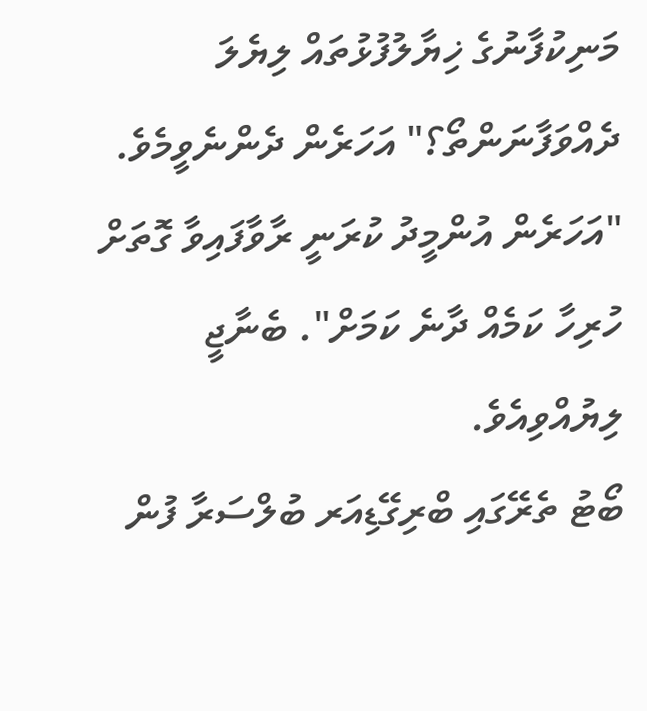މަނިކުފާނުގެ ޚިޔާލުފުޅުތައް ލިޔެލަ ދެއްވަފާނަންތޯ؟" އަހަރެން ދެންނެވީމެވެ. "އަހަރެން އުންމީދު ކުރަނީ ރާވާފައިވާ ގޮތަށް ހުރިހާ ކަމެއް ދާނެ ކަމަށް". ބެނާޖީ ލިޔުއްވިއެވެ.
ބޯޓު ތެރޭގައި ބްރިގޭޑިއަރ ބުލްސަރާ ފުން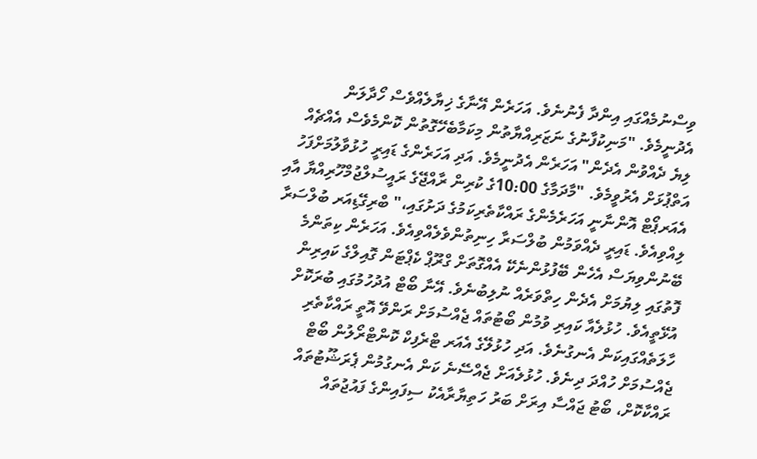ވިސްނުމެއްގައި އިންދާ ފެނުނެވެ. އަހަރެން އޭނާގެ ޚިޔާލެއްވެސް ހޯދާލަން އެދުނީމެވެ. "މަނިކުފާނުގެ ނަޒަރިއްޔާތުން މިކަމާބެހޭގޮތުން ކޮންމެވެސް އެއްޗެއް ލިޔެ ދެއްވުން އެދެން" އަހަރެން އެދުނީމެވެ. އަދި އަހަރެންގެ ޑައިރީ ހުޅުވާލުމަށްފަހު އަތްޕުޅަށް އެރުވީމެވެ. "މާދަމާގެ 10:00ގެ ކުރިން ރާއްޖޭގެ ރައީސުލްޖުމްހޫރިއްޔާ އާއި އެއަރޕޯޓް އޮންނާނީ އަހަރެމެންގެ ރައްކާތެރިކަމުގެ ދަށުގައި،" ބްރިގޭޑިއަރ ބުލްސަރާ ލިއްވިއެވެ. ޑައިރީ ދެއްވަމުން ބުލްސަރާ ހިނިތުންވެލެއްވިއެވެ. އަހަރެން ކިތަންމެ ބޭނުންވިޔަސް އެހެން ބޭފުޅުންނެކޭ އެއްގޮތަށް ގްރޫޕް ކެޕްޓަން ގޮއިލްގެ ކައިރިން ފޮތުގައި ލިޔުމަށް އެދެން ހިތްވަރެއް ނުލިބުނެވެ. އޭނާ ބޯޓް އުދުހުމުގައި ބުރަކޮށް އުޅޭތީއެވެ. ހުޅުލެއާ ކައިރި ވުމުން ބޯޓުތައް ޖެއްސުމަށް ރަންވޭ އޮތީ ރައްކާތެރި ހާލަތެއްގައިކަން އެނގުނެވެ. އަދި ހުޅުލޭގެ އެއަރ ޓްރެފިކް ކޮންޓްރޯލުން ބޯޓް ޖެއްސުމަށް ހުއްދަ ދިނެވެ. ހުޅުލެއަށް ޖެއްސޭނެ ކަން އެނގުމުން ޕެރަޝޫޓުތައް ރައްކާކޮށް، ބޯޓު ޖައްސާ އިރަށް ބަރު ހަތިޔާރާއެކު ސިފައިންގެ ފައުޖުތައް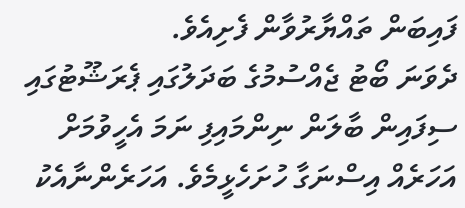ފައިބަން ތައްޔާރުވާން ފެށިއެވެ.
ދެވަނަ ބޯޓު ޖެއްސުމުގެ ބަދަލުގައި ޕެރަޝޫޓުގައި ސިފައިން ބާލަން ނިންމައިފި ނަމަ އެހީވުމަށް އަހަރެއް އިސްނަގާ ހުށަހެޅީމެވެ. އަހަރެންނާއެކު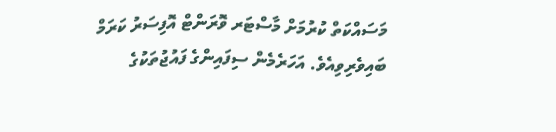މަސައްކަތް ކުރުމަށް މާސްޓަރ ވޮރަންޓް އޮފިސަރު ކަރަމް ބައިވެރިވިއެވެ. އަހަރެމެން ސިފައިންގެ ފައުޖުތަކުގެ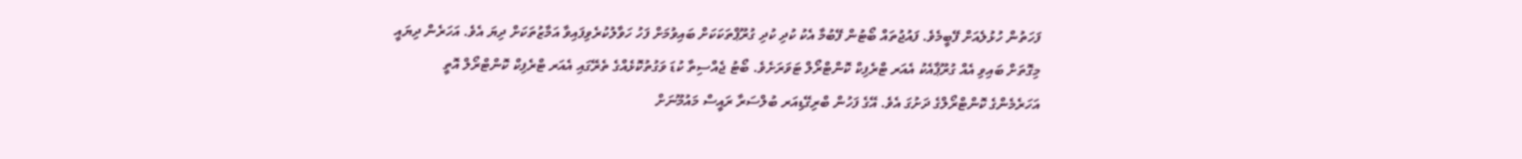ފަހަތުން ހުޅުލެއަށް ފޭބީމެވެ. ފައުޖުތައް ބޯޓުން ފޭބުމާ އެކު ކުދި ކުދި ގުރޫޕްތަކަކަށް ބައިވުމަށް ފަހު ހަވާލުކުރެވިފައިވާ އަމާޒުތަކަށް ދިޔަ އެވެ. އަހަރެން ދިޔައީ މިގޮތަށް ބައިވި އެއް ގުރޫޕާއެކު އެއަރ ޓްރެފިކް ކޮންޓްރޯލް ޓަވަރަށެވެ. ބޯޓު ޖެއްސިތާ ކުޑަ ވަގުތުކޮޅެއްގެ ތެރޭގައި އެއަރ ޓްރެފިކް ކޮންޓްރޯލް އޮތީ އަހަރެމެންގެ ކޮންޓްރޯލްގެ ދަށުގަ އެވެ. އޭގެ ފަހުން ބްރިގޭޑިއަރ ބުލްސަރާ ރައީސް މައުމޫނަށް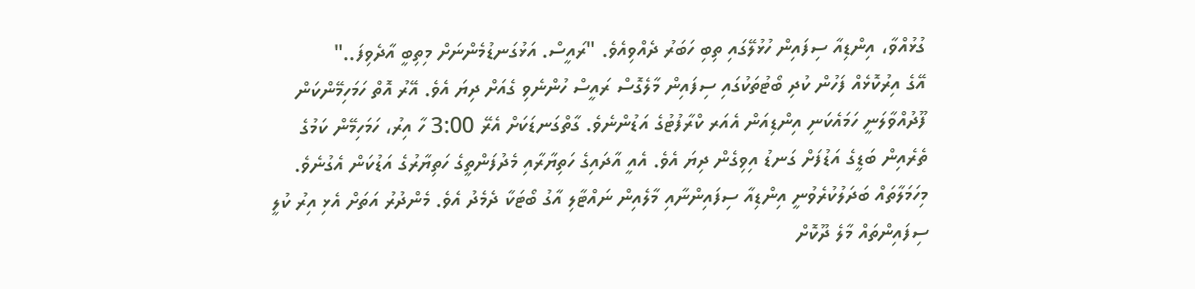ގުޅުއްވާ، އިންޑިއާ ސިފައިން ހުޅުލޭގައި ތިބި ހަބަރު ދެއްވިއެވެ. "ރައީސް. އަޅުގަނޑުމެންނަށް މިތިބީ އާދެވިފަ.."
އޭގެ އިރުކޮޅެއް ފަހުން ކުދި ބޯޓުތަކުގައި ސިފައިން މާލެގޮސް ރައީސް ހުންނެވި ގެއަށް ދިޔަ އެވެ. އޭރު އޮތް ހަމަހިމޭންކަން ފޫދުއްވާލަނީ ހަމައެކަނި އިންޑިއަން އެއަރ ކްރާފުޓުގެ އަޑުންނެވެ. ގާތްގަނޑަކަށް އެރޭ 3:00 ހާ އިރު، ހަމަހިމޭން ކަމުގެ ތެރެއިން ބަޑީގެ އަޑުފަށް ގަނޑު އިވިގެން ދިޔަ އެވެ. އެއީ އާދައިގެ ހަތިޔާރާއި މެދުފަންތީގެ ހަތިޔާރުގެ އަޑުކަން އެގުނެވެ. މިހަމަލާތައް ބަދަލުކުރެވުނީ އިންޑިއާ ސިފައިންނާއި މާލެއިން ނައްޓާލި އާގު ބޯޓަކާ ދެމެދު އެވެ. މެންދުރު އަތަށް އެޅި އިރު ކުލީ ސިފައިންތައް މާލެ ދޫކޮށް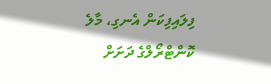ފިލައިފިކަން އެނގި، މާލެ ކޮންޓްރޯލްގެ ދަށަށް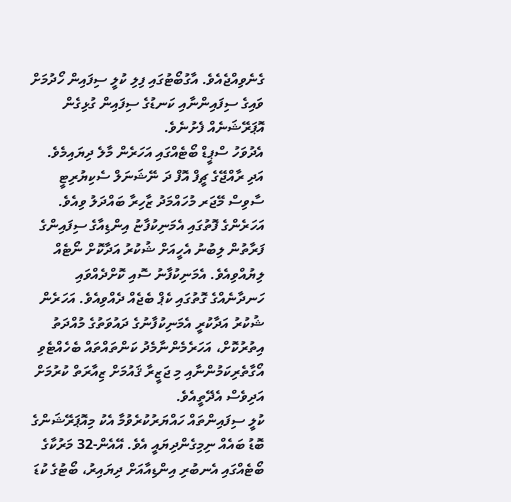ގެނެވިއްޖެއެވެ. އާގުބޯޓުގައި ފިލި ކުލީ ސިފައިން ހޯދުމަށް ވައިގެ ސިފައިންނާއި ކަނޑުގެ ސިފައިން ގުޅިގެން އޮޕަރޭޝަނެއް ފެށުނެވެ.
އެދުވަހު ސްޕީޑް ބޯޓެއްގައި އަހަރެން މާލެ ދިޔައިމެވެ. އަދި ރާއްޖޭގެ ޗީފް އޮފް ދަ ނޭޝަނަލް ސެކިޔުރިޓީ ސާވިސް މޭޖަރ މުހައްމަދު ޒާހިރާ ބައްދަލު ވިއެވެ. އަހަރެންގެ ފޮތުގައި އެމަނިކުފާޏު އިންޑިއާގެ ސިފައިންގެ ފަރާތުން ލިބުނު އެހީއަށް ޝުކުރު އަދާކޮށް ނޯޓެއް ލިޔުއްވިއެވެ. އެމަނިކުފާނު ސޮއި ކޮށްދެއްވައި ހަނދާނެއްގެ ގޮތުގައި ކެޕް ބެޖެއް ދެއްވިއެވެ. އަހަރެން ޝުކުރު އަދާކުރީ އެމަނިކުފާނުގެ ދައުވަތުގެ މުއްދަތު އިތުރުކޮށް، އަހަރެމެންނާމެދު ކަންތައްތައް ބެހެއްޓެވި އޯގާތެރިކަމުންނާއި މި ޖަޒީރާ ޤައުމަށް ޒިއާރަތް ކުރުމަށް އަދިވެސް އެދޭތީއެވެ.
ކުލީ ސިފައިންތައް ހައްޔަރުކުރެވުމާ އެކު މިއޮޕަރޭޝަންގެ ބޮޑު ބައެއް ނިމިގެންދިޔައީ އެވެ. އޭއެން-32 މަރުކާގެ ބޯޓެއްގައި އެނބުރި އިންޑިއާއަށް ދިޔައިރު، ބޯޓުގެ ކުޑަ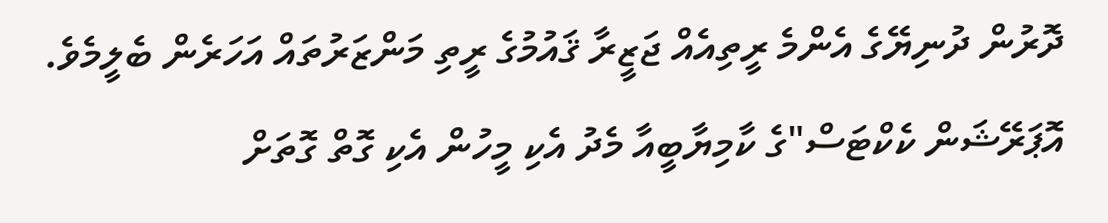ދޮރުން ދުނިޔޭގެ އެންމެ ރީތިއެއް ޖަޒީރާ ޤައުމުގެ ރީތި މަންޒަރުތައް އަހަރެން ބެލީމެވެ. އޮޕަރޭޝަން ކެކްޓަސް"ގެ ކާމިޔާބީއާ މެދު އެކި މީހުން އެކި ގޮތް ގޮތަށް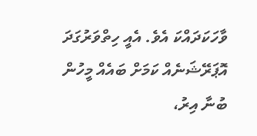ވާހަކަދައްކަ އެވެ. އެއީ ހިތްވަރުގަދަ އޮޕަރޭޝަނެއް ކަމަށް ބައެއް މީހުން ބުނާ އިރު،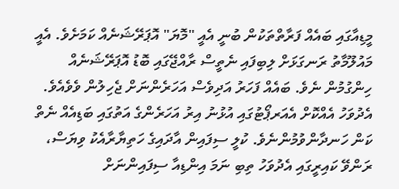މީޑިއާގައި ބައެއް ފަރާތްތަކުން ބުނީ އެއީ "މޮޔަ" އޮޕަރޭޝަނެއް ކަމަށެވެ. އެއީ މައުލޫމާތު ރަނގަޅަށް ލިބިފައި ނެތީސް ރާއްޖޭގައި ބޮޑު އޮޕަރޭޝަނެއް ހިންގުމުން ނެވެ. ބައެއް ފަހަރު އަދިވެސް އަހަރެންނަށް ޖެހިލުން ވެވެއެވެ. އެދުވަހު އެއްކޮށް އެއަރޕޯޓުގައި އުޅުނު އިރު އަހަރެންގެ އަތުގައި ބަޑިއެއް ނެތް ކަން ހަނދާންވުމުންނެވެ. ކުލީ ސިފައިން އާދައިގެ ހަތިޔާރާއެކު ވިޔަސް، ރަންވޭ ކައިރީގައި އެދުވަހު ތިބި ނަމަ އިންޑިއާ ސިފައިންނަށް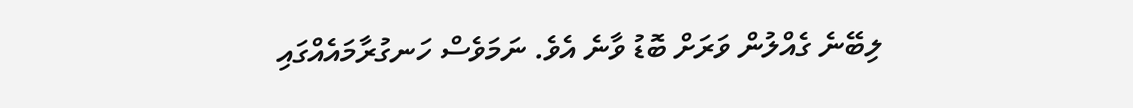ލިބޭނެ ގެއްލުން ވަރަށް ބޮޑު ވާނެ އެވެ. ނަމަވެސް ހަނގުރާމައެއްގައި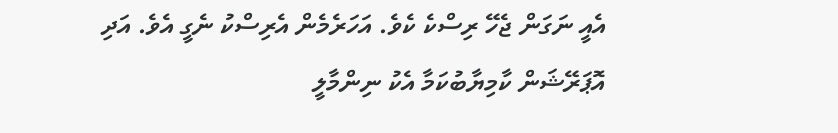އެއީ ނަގަން ޖެހޭ ރިސްކެ ކެވެ. އަހަރެމެން އެރިސްކު ނެގީ އެވެ. އަދި އޮޕަރޭޝަން ކާމިޔާބުކަމާ އެކު ނިންމާލީ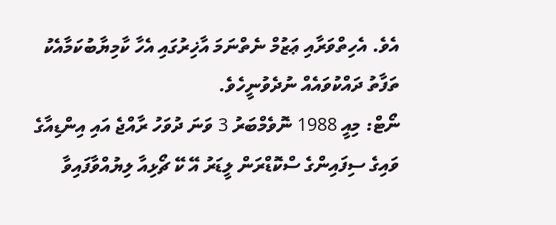އެވެ. އެހިތްވަރާއި ޢަޒުމް ނެތްނަމަ އާޚިރުގައި އެހާ ކާމިޔާބުކަމާއެކު ތަފާތު ދައްކުވައެއް ނުދެވުނީހެވެ.
ނޯޓް: މިއީ 1988 ނޮވެމްބަރު 3 ވަނަ ދުވަހު ރާއްޖެ އައި އިންޑިއާގެ ވައިގެ ސިފައިންގެ ސްކޮޑްރަން ލީޑަރު އޭ ކޭ ޗޯޅިއާ ލިޔުއްވާފައިވާ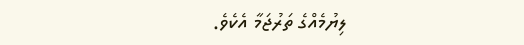ލިޔުމެއްގެ ތަރުޖަމާ އެކެވެ.